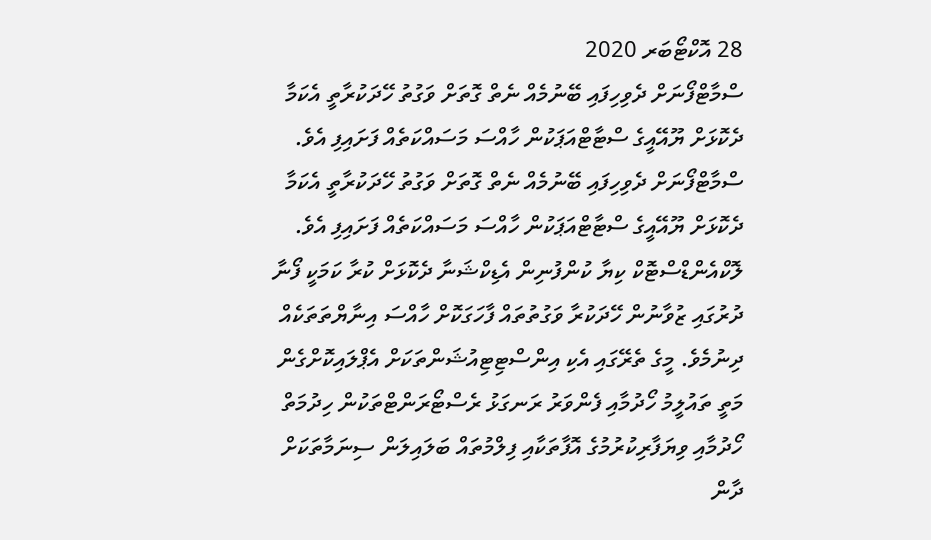28 އޮކްޓޯބަރ 2020
ސްމާޓްފޯނަށް ދެވިހިފައި ބޭނުމެއް ނެތް ގޮތަށް ވަގުތު ހޭދަކުރާތީ އެކަމާ ދެކޮޅަށް ޔޫއޭއީގެ ސްޓާޓްއަޕަކުން ހާއްސަ މަސައްކަތެއް ފަށައިފި އެވެ.
ސްމާޓްފޯނަށް ދެވިހިފައި ބޭނުމެއް ނެތް ގޮތަށް ވަގުތު ހޭދަކުރާތީ އެކަމާ ދެކޮޅަށް ޔޫއޭއީގެ ސްޓާޓްއަޕަކުން ހާއްސަ މަސައްކަތެއް ފަށައިފި އެވެ.
ލޮކްއެންޑްސްޓޮކް ކިޔާ ކުންފުނިން އެޑިކްޝަނާ ދެކޮޅަށް ކުރާ ކަމަކީ ފޯނާ ދުރުގައި ޒުވާނުން ހޭދަކުރާ ވަގުތުތައް ފާހަގަކޮށް ހާއްސަ އިނާޔްތަތަކެއް ދިނުމެވެ. މީގެ ތެރޭގައި އެކި އިންސްޓިޓިއުޝަންތަކަށް އެޕްލައިކޮށްގެން މަތީ ތައުލީމު ހޯދުމާއި ފެންވަރު ރަނގަޅު ރެސްޓޯރަންޓްތަކުން ހިދުމަތް ހޯދުމާއި ވިޔަފާރިކުރުމުގެ އޮފާތަކާއި ފިލްމުތައް ބަލައިލަން ސިނަމާތަކަށް ދާން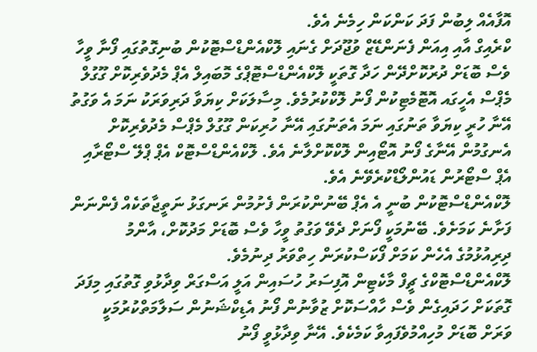އޮފާއެއް ލިބުން ފަދަ ކަންކަން ހިމެނެ އެވެ.
ކްރެއިގް އާއި އިއަން ފެނަންޑޭޒް ވުޖޫދަށް ގެނައި ލޮކްއެންޑްސްޓޮކުން ބުނިގޮތުގައި ފޯނާ ވީހާ ވެސް ބޮޑަށް ދުރުކޮށްދޭން ހަދާ ގޮތަކީ ލޮކްއެންޑްސްޓޮޕްގެ މޮބައިލް އެޕް މެދުވެރިކޮށް ގޫގުލް މެޕްސް އެހީގައ އޮޓޮމެޓިކުން ފޯނު ލޮކްކުރުމެވެ. މިސާލަކަށް ކިޔަވާ ދަރިވަރަކު ނަމަ އެ ވަގުތު އޭނާ ހުރީ ކިޔަވާ ތަނުގައި ނަމަ އެތަނުގައި އޭނާ ހުރިކަން ގޫގުލް މެޕްސް މެދުވެރިކޮށް އެނގުމުން އޭނާގެ ފޯނު އޮޓޯއިން ލޮކްކޮށްލާނެ އެވެ. ލޮކްއެންޑްސްޓޮކް އެޕް ޕްލޭ ސްޓޯރާއި އެޕް ސްޓޯރުން ޑައުންލޯޑްކުރެވޭނެ އެވެ.
ލޮކްއެންޑްސްޓޮކުން ބުނީ އެ އެޕް ބޭނުންކުރަން ފެށުމުން ރަނގަޅު ނަތީޖާތަކެއް ފެންނަން ފަށާނެ ކަމަށެވެ. ބޭނުމަކީ ފޯނަށް ދެވޭ ވަގުތު ވީހާ ވެސް ބޮޑަށް މަދުކޮށް، އާންމު ދިރިއުޅުމުގެ އެހެން ކަމަށް ފޯކަސްކުރަން ހިތްވަރު ދިނުމެވެ.
ލޮކްއެންޑްސްޓޮކްގެ ޗީފް މާކެޓިން އޮފިސަރު ހުސައިން އަލީ އަސްގަރް ވިދާޅުވި ގޮތުގައި މިފަދަ ގޮތަކަށް ހަދައިގެން ވެސް ހާއްސަކޮށް ޒުވާނުން ފޯނު އެޑިކްޝަނުން ސަލާމަތްކުރުމަކީ ވަރަށް ބޮޑަށް މުހިއްމުވެފައިވާ ކަމެކެވެ. އޭނާ ވިދާޅުވީ ފޯނު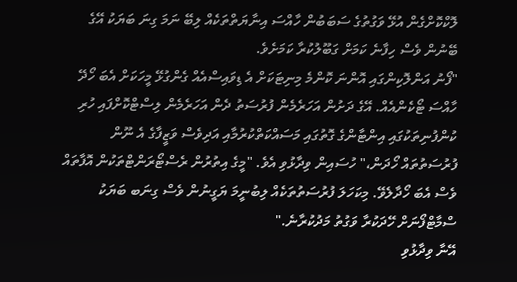ލޮކްކޮށްގެން އުޅޭ ވަގުތުގެ ސަބަބުން ހާއްސަ އިނާޔަތްތަކެއް ލިބޭ ނަމަ ގިނަ ބަޔަކު އޭގެ ބޭނުން ވެސް ހިފާނެ ކަމަށް ގަބޫލުކުރާ ކަމަށެވެ.
"ފޯނު އަންލޮކިންގައި އޮންނަ ކޮންމެ މިނިޓަކަށް އެ ޑިވައިސްއެއް ގެންގުޅޭ މީހަކަށް އެބަ ހޯދޭ ހާއްސަ ޓޯކެންއެއް. އޭގެ ދަށުން އަހަރެމެން ފުރުސަތު ދެން އަހަރެމެން ލިސްޓްކޮށްފައި ހުރި ކުންފުނިތަކުގައި އިންޓާންގެ ގޮތުގައި މަސައްކަތްކުރުމާއި އަދިވެސް ވަޒީފާގެ އެ ނޫން ފުރުސަތުތައް ހޯދަން،" ހުސައިން ވިދާޅުވި އެވެ. "މީގެ އިތުރުން ރެސްޓޯރަންޓްތަކުން އޮފާތައް ވެސް އެބަ ހޯދާލެވޭ. މިކަހަލަ ފުރުސަތުތަކެއް ލިބުނީމަ ޔަގީނުން ވެސް ގިނަބ ބަޔަކު ސްމާޓްފޯނަށް ހޭދަކުރާ ވަގުތު މަދުކުރާނެ."
އޭނާ ވިދާޅުވި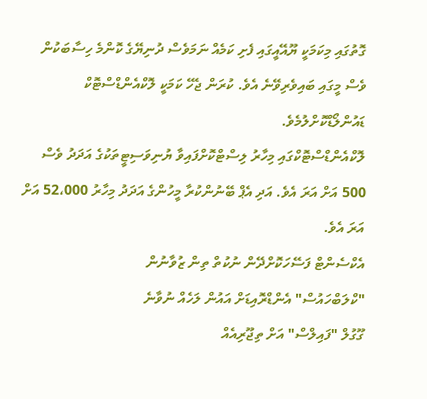ގޮތުގައި މިކަމަކީ ޔޫއޭއީގައި ފެށި ކަމެއް ނަމަވެސް ދުނިޔޭގެ ކޮންމެ ހިސާބަކުން ވެސް މީގައި ބައިވެރިވޭނެ އެވެ. ކުރަން ޖެހޭ ކަމަކީ ލޮކްއެންޑްސްޓޮކް ޑައުންލޯޑްކޮށްލުމެވެ.
ލޮކްއެންޑްސްޓޮކްގައި މިހާރު ލިސްޓްކޮށްފައިވާ ޔުނިވަސިޓީތަކުގެ އަދަދު ވެސް 500 އަށް އަރަ އެވެ. އަދި އެޕް ބޭނުންކުރާ މީހުންގެ އަދަދު މިހާރު 52،000 އަށް އަރަ އެވެ.
އެކްސެންޓް ފަސޭހަކޮށްދޭން ނުކުތް ތިން ޒުވާނުން
"ކްލަބްހައުސް" އެންޑްރޮއިޑަށް އައުން ލަހެއް ނުވާނެ
ގޫގުލް "ފައިލްސް" އަށް ތިޖޫރިއެއް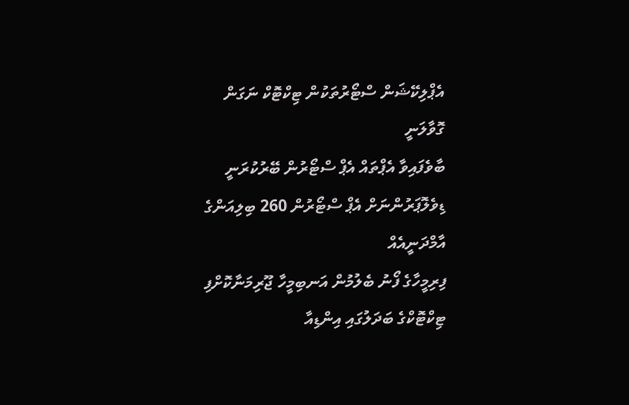އެޕްލިކޭޝަން ސްޓޯރުތަކުން ޓިކްޓޮކް ނަގަން ގޮވާލަނީ
ބާވެފައިވާ އެޕްތައް އެޕް ސްޓޯރުން ބޭރުކުރަނީ
ޑިވެލޮޕަރުންނަށް އެޕް ސްޓޯރުން 260 ބިލިއަންގެ އާމްދަނީއެއް
ފިރިމީހާގެ ފޯނު ބެލުމުން އަނބިމީހާ ޖޫރިމަނާކޮށްފި
ޓިކްޓޮކްގެ ބަދަލުގައި އިންޑިއާ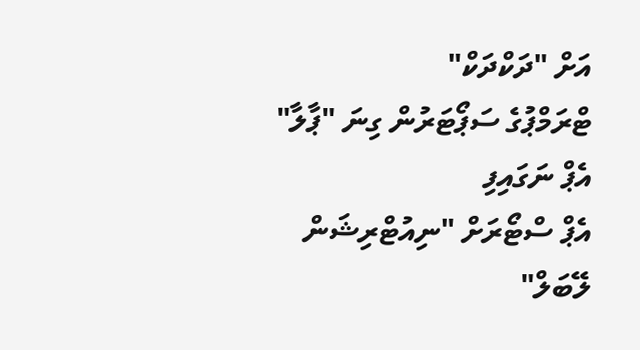އަށް "ދަކްދަކް"
ޓްރަމްޕުގެ ސަޕޯޓަރުން ގިނަ "ޕާލާ" އެޕް ނަގައިފި
އެޕް ސްޓޯރަށް "ނިއުޓްރިޝަން ލޭބަލް"